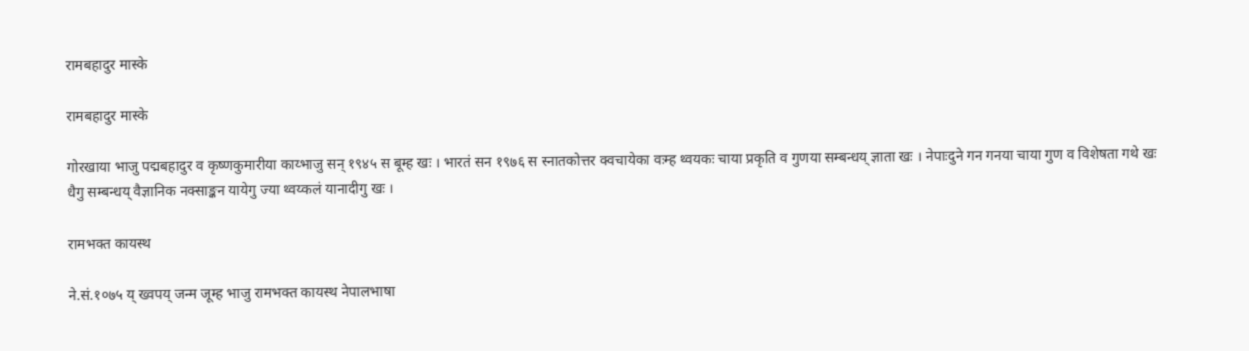रामबहादुर मास्के

रामबहादुर मास्के

गोरखाया भाजु पद्मबहादुर व कृष्णकुमारीया काय्भाजु सन् १९४५ स बूम्ह खः । भारतं सन १९७६ स स्नातकोत्तर क्वचायेका वःम्ह थ्वयकः चाया प्रकृति व गुणया सम्बन्धय् ज्ञाता खः । नेपाःदुने गन गनया चाया गुण व विशेषता गथे खः धैगु सम्बन्धय् वैज्ञानिक नक्साङ्कन यायेगु ज्या थ्वय्कलं यानादीगु खः ।

रामभक्त कायस्थ

ने.सं.१०७५ य् ख्वपय् जन्म जूम्ह भाजु रामभक्त कायस्थ नेपालभाषा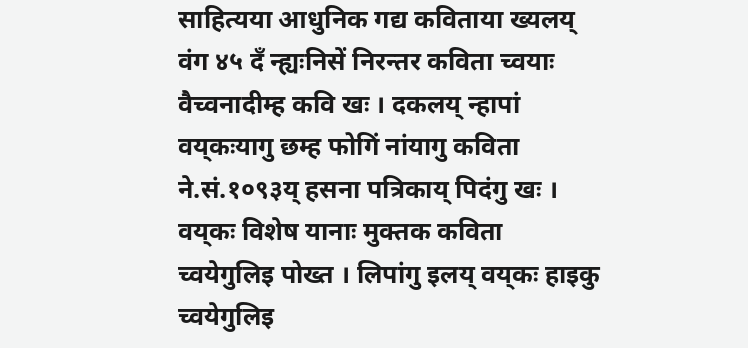साहित्यया आधुनिक गद्य कविताया ख्यलय् वंग ४५ दँ न्ह्यःनिसें निरन्तर कविता च्वयाः वैच्वनादीम्ह कवि खः । दकलय् न्हापां वय्‌कःयागु छम्ह फोगिं नांयागु कविता ने.सं.१०९३य् हसना पत्रिकाय् पिदंगु खः । वय्‌कः विशेष यानाः मुक्तक कविता च्वयेगुलिइ पोख्त । लिपांगु इलय् वय्‌कः हाइकु च्वयेगुलिइ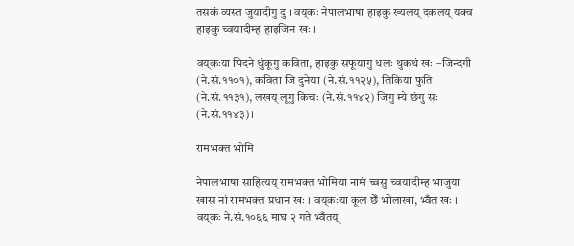तसकं व्यस्त जुयादीगु दु । वय्‌कः नेपालभाषा हाइकु ख्यलय् दकलय् यक्व हाइकु च्वयादीम्ह हाइजिन खः ।

वय्‌कःया पिदने धुंकूगु कविता, हाइकु सफूयागु धलः थुकथं खः –जिन्दगी (ने.सं.११०१), कविता जि दुनेया (ने.सं.११२५), तिकिया फुति (ने.सं.११३१), लखय् लूगु किचः (ने.सं.११४२) जिगु म्ये छंगु सः (ने.सं.११४३)।

रामभक्त भोमि

नेपालभाषा साहित्यय् रामभक्त भोमिया नामं च्वसु च्वयादीम्ह भाजुया खास नां रामभक्त प्रधान खः । वय्‌कःया कूल छेँ भोलाखा, भ्वँत खः । वय्‌कः ने.सं.१०६६ माघ २ गते भ्वँतय्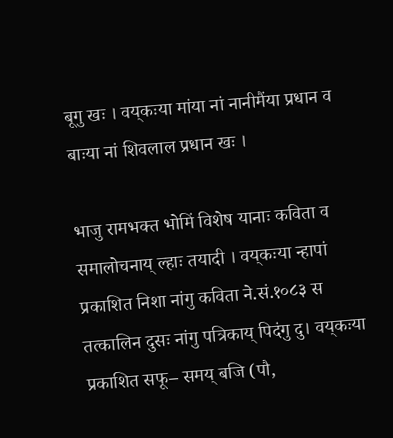बूगु खः । वय्‌कःया मांया नां नानीमैंया प्रधान व बाःया नां शिवलाल प्रधान खः ।

भाजु रामभक्त भोमिं विशेष यानाः कविता व समालोचनाय् ल्हाः तयादी । वय्‌कःया न्हापां प्रकाशित निशा नांगु कविता ने.सं.१०८३ स तत्कालिन दुसः नांगु पत्रिकाय् पिदंगु दु। वय्‌कःया प्रकाशित सफू– समय् बजि (पौ,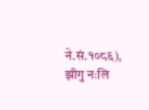ने.सं.१०८६), झीगु नःलि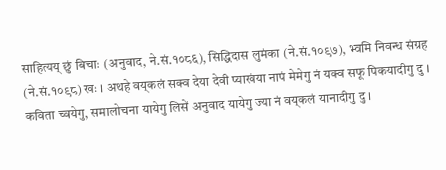साहित्यय् छुं बिचाः (अनुवाद, ने.सं.१०८६), सिद्धिदास लुमंका (ने.सं.१०९७), भ्वमि निवन्ध संग्रह (ने.सं.१०९८) खः । अथहे वय्‌कलं सक्व देया देवी प्याखंया नापं मेमेगु नं यक्व सफू पिकयादीगु दु । कविता च्वयेगु, समालोचना यायेगु लिसें अनुवाद यायेगु ज्या नं वय्‌कलं यानादीगु दु ।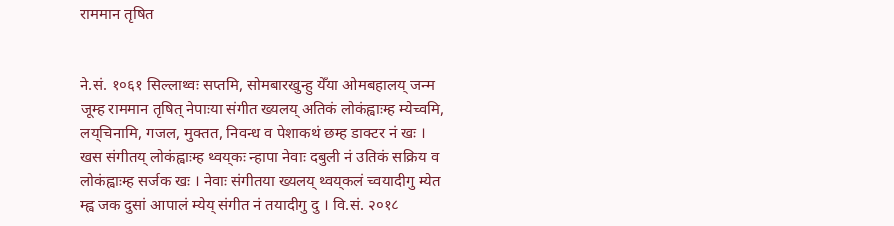राममान तृषित


ने.सं. १०६१ सिल्लाथ्वः सप्तमि, सोमबारखुन्हु येँया ओमबहालय्‌ जन्म जूम्ह राममान तृषित् नेपाःया संगीत ख्यलय्‌ अतिकं लोकंह्वाःम्ह म्येच्वमि, लय्‌चिनामि, गजल, मुक्तत, निवन्ध व पेशाकथं छम्ह डाक्टर नं खः ।
खस संगीतय्‌ लोकंह्वाःम्ह थ्वय्‌कः न्हापा नेवाः दबुली नं उतिकं सक्रिय व लोकंह्वाःम्ह सर्जक खः । नेवाः संगीतया ख्यलय्‌ थ्वय्‌कलं च्वयादीगु म्येत म्ह्व जक दुसां आपालं म्येय्‌ संगीत नं तयादीगु दु । वि.सं. २०१८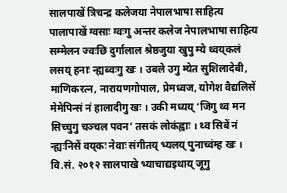सालपाखें त्रिचन्द्र कलेजया नेपालभाषा साहित्य पालापाखें ग्वसाः ग्वःगु अन्तर कलेज नेपालभाषा साहित्य सम्मेलन ज्वःछि दुर्गालाल श्रेष्ठजुया खुपु म्ये थ्वय्‌कलं लसय्‌ हनाः न्ह्यब्वःगु खः । उबले उगु म्येत सुशिलादेबी, माणिकरत्न, नारायणगोपाल, प्रेमध्वज, योगेश वैद्यलिसें मेमेपिन्सं नं हालादीगु खः । उकी मध्यय्‌ ‘जिगु थ्व मन सिच्चुगु चञ्चल पवन’ तसकं लोकंह्वाः । थ्व सिबें नं न्ह्यःनिसें वय्‌कः नेवाः संगीतय्‌ भ्यलय्‌ पुनाच्वंम्ह खः । वि.सं. २०१२ सालपाखे भ्याचाद्यइथाय्‌ जूगु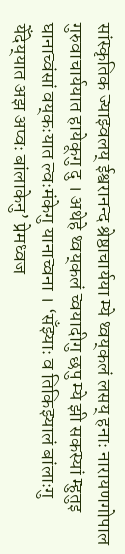सांस्कृतिक ज्याझ्वलय्‌ ईश्वरानन्द श्रेष्ठाचार्यया म्ये थ्वय्‌कलं लसय्‌ हनाः नारायणगोपाल गुरुवाचार्ययात हायेकूगु दु । अथेहे थ्वय्‌कलं च्वयादीगु छपु म्ये झी सकस्यां म्हुतुइ घानाच्वंसां वय्‌कःयात ल्वःमंकेगु यानाच्वना । ‘सँझ्याः व तिकिझ्यालं बांलाःगु येँदेय्‌यात अझ अप्वः बांलाकेनु’ प्रेमध्वज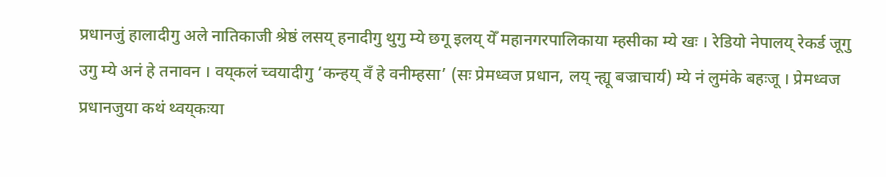प्रधानजुं हालादीगु अले नातिकाजी श्रेष्ठं लसय्‌ हनादीगु थुगु म्ये छगू इलय्‌ येँ महानगरपालिकाया म्हसीका म्ये खः । रेडियो नेपालय्‌ रेकर्ड जूगु उगु म्ये अनं हे तनावन । वय्‌कलं च्वयादीगु ‘कन्हय्‌ वँ हे वनीम्हसा’ (सः प्रेमध्वज प्रधान, लय्‌ न्ह्यू बज्राचार्य) म्ये नं लुमंके बहःजू । प्रेमध्वज प्रधानजुया कथं थ्वय्‌कःया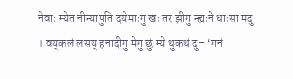नेवाः म्येत नीन्यापुति दयेमाःगु खः तर झीगु न्ह्यःने धाःसा मदु । वय्‌कलं लसय्‌ हनादीगु मेगु छुं म्ये थुकथं दु– ‘गनं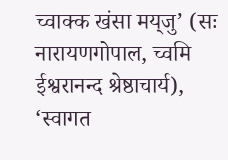च्वाक्क खंसा मय्‌जु’ (सः नारायणगोपाल, च्वमि ईश्वरानन्द श्रेष्ठाचार्य), ‘स्वागत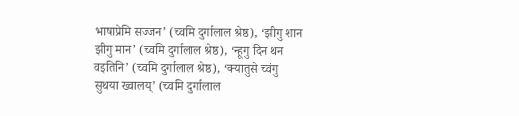भाषाप्रेमि सज्जन’ (च्वमि दुर्गालाल श्रेष्ठ), ‘झीगु शान झीगु मान’ (च्वमि दुर्गालाल श्रेष्ठ), ‘न्हूगु दिन थन वइतिनि’ (च्वमि दुर्गालाल श्रेष्ठ), ‘क्यातुसे च्वंगु सुथया ख्वालय्‌’ (च्वमि दुर्गालाल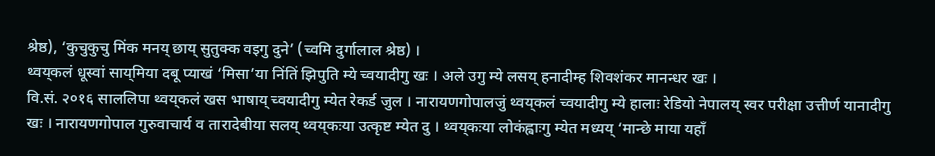श्रेष्ठ), ‘कुचुकुचु मिंक मनय्‌ छाय्‌ सुतुक्क वइगु दुने’ (च्वमि दुर्गालाल श्रेष्ठ) ।
थ्वय्‌कलं धूस्वां साय्‌मिया दबू प्याखं ‘मिसा’या निंतिं झिपुति म्ये च्वयादीगु खः । अले उगु म्ये लसय्‌ हनादीम्ह शिवशंकर मानन्धर खः ।
वि.सं. २०१६ साललिपा थ्वय्‌कलं खस भाषाय्‌ च्वयादीगु म्येत रेकर्ड जुल । नारायणगोपालजुं थ्वय्‌कलं च्वयादीगु म्ये हालाः रेडियो नेपालय्‌ स्वर परीक्षा उत्तीर्ण यानादीगु खः । नारायणगोपाल गुरुवाचार्य व तारादेबीया सलय्‌ थ्वय्‌कःया उत्कृष्ट म्येत दु । थ्वय्‌कःया लोकंह्वाःगु म्येत मध्यय्‌ ‘मान्छे माया यहाँ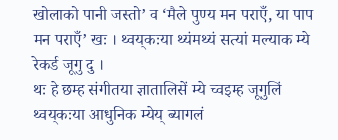खोलाको पानी जस्तो’ व ‘मैले पुण्य मन पराएँ, या पाप मन पराएँ’ खः । थ्वय्‌कःया थ्यंमथ्यं सत्यां मल्याक म्ये रेकर्ड जूगु दु ।
थः हे छम्ह संगीतया ज्ञातालिसें म्ये च्वइम्ह जूगुलिं थ्वय्‌कःया आधुनिक म्येय्‌ ब्यागलं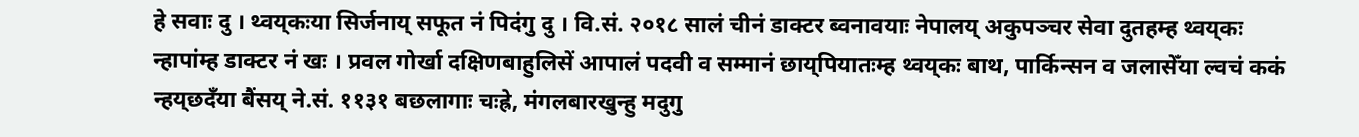हे सवाः दु । थ्वय्‌कःया सिर्जनाय्‌ सफूत नं पिदंगु दु । वि.सं. २०१८ सालं चीनं डाक्टर ब्वनावयाः नेपालय्‌ अकुपञ्चर सेवा दुतहम्ह थ्वय्‌कः न्हापांम्ह डाक्टर नं खः । प्रवल गोर्खा दक्षिणबाहुलिसें आपालं पदवी व सम्मानं छाय्‌पियातःम्ह थ्वय्‌कः बाथ, पार्किन्सन व जलासेँया ल्वचं ककं न्हय्‌छदँया बैंसय्‌ ने.सं. ११३१ बछलागाः चःह्रे, मंगलबारखुन्हु मदुगु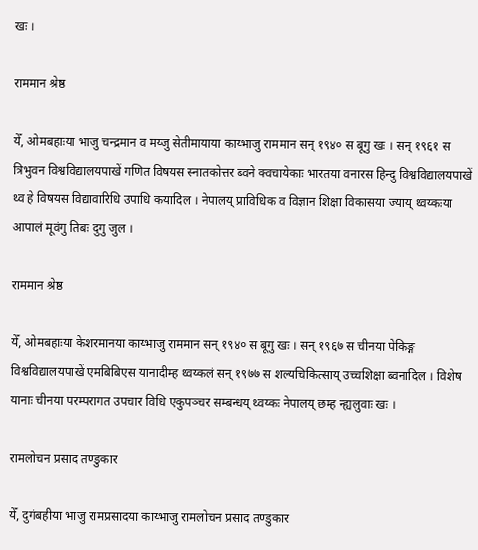खः ।

राममान श्रेष्ठ

येँ, ओमबहाःया भाजु चन्द्रमान व मय्जु सेतीमायाया काय्भाजु राममान सन् १९४० स बूगु खः । सन् १९६१ स त्रिभुवन विश्वविद्यालयपाखें गणित विषयस स्नातकोत्तर ब्वने क्वचायेकाः भारतया वनारस हिन्दु विश्वविद्यालयपाखें थ्व हे विषयस विद्यावारिधि उपाधि कयादिल । नेपालय् प्राविधिक व विज्ञान शिक्षा विकासया ज्याय् थ्वय्कःया आपालं मूवंगु तिबः दुगु जुल ।

राममान श्रेष्ठ

येँ, ओमबहाःया केशरमानया काय्भाजु राममान सन् १९४० स बूगु खः । सन् १९६७ स चीनया पेकिङ्ग विश्वविद्यालयपाखें एमबिबिएस यानादीम्ह थ्वय्कलं सन् १९७७ स शल्यचिकित्साय् उच्चशिक्षा ब्वनादिल । विशेष यानाः चीनया परम्परागत उपचार विधि एकुपञ्चर सम्बन्धय् थ्वय्कः नेपालय् छम्ह न्ह्यलुवाः खः ।

रामलोचन प्रसाद तण्डुकार

येँ, दुगंबहीया भाजु रामप्रसादया काय्भाजु रामलोचन प्रसाद तण्डुकार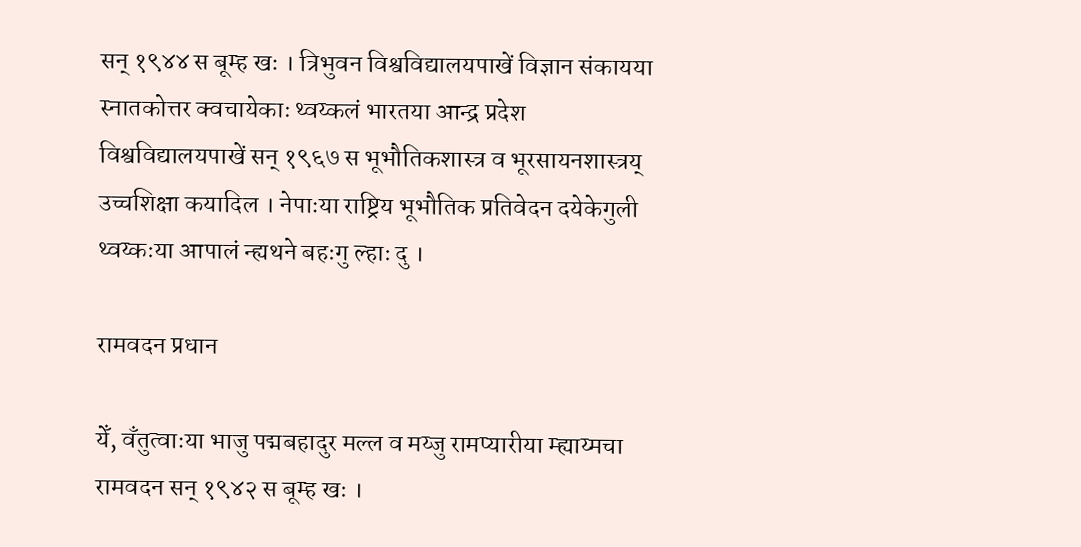सन् १९४४ स बूम्ह खः । त्रिभुवन विश्वविद्यालयपाखें विज्ञान संकायया स्नातकोत्तर क्वचायेकाः थ्वय्कलं भारतया आन्द्र प्रदेश विश्वविद्यालयपाखें सन् १९६७ स भूभौतिकशास्त्र व भूरसायनशास्त्रय् उच्चशिक्षा कयादिल । नेपाःया राष्ट्रिय भूभौतिक प्रतिवेदन दयेकेगुली थ्वय्कःया आपालं न्ह्यथने बहःगु ल्हाः दु ।

रामवदन प्रधान

येँ, वँतुत्वाःया भाजु पद्मबहादुर मल्ल व मय्जु रामप्यारीया म्ह्याय्मचा रामवदन सन् १९४२ स बूम्ह खः ।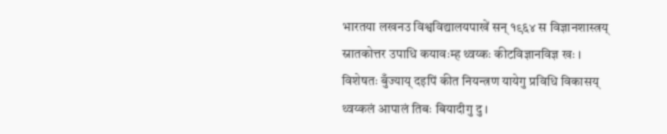भारतया लखनउ विश्वविद्यालयपाखें सन् १९६४ स विज्ञानशास्त्रय् स्नातकोत्तर उपाधि कयावःम्ह थ्वय्कः कीटविज्ञानविज्ञ खः ।
विशेषतः बुँज्याय् दइपिं कीत नियन्त्रण यायेगु प्रविधि विकासय् थ्वय्कलं आपालं तिबः बियादीगु दु ।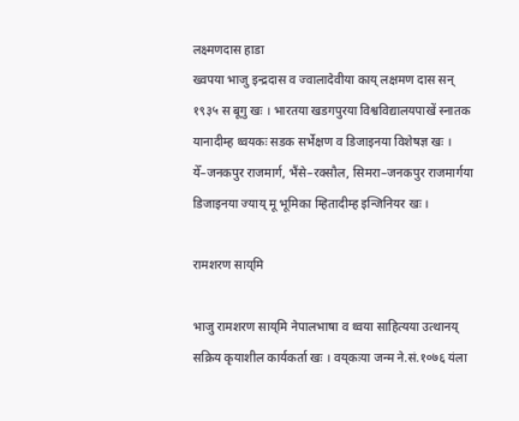लक्ष्मणदास हाडा
ख्वपया भाजु इन्द्रदास व ज्वालादेवीया काय् लक्षमण दास सन् १९३५ स बूगु खः । भारतया खडगपुरया विश्वविद्यालयपाखें स्नातक यानादीम्ह थ्वयकः सडक सर्भेक्षण व डिजाइनया विशेषज्ञ खः । येँ–जनकपुर राजमार्ग, भैंसे–रक्सौल, सिमरा–जनकपुर राजमार्गया डिजाइनया ज्याय् मू भूमिका म्हितादीम्ह इन्जिनियर खः ।

रामशरण साय्‌मि

भाजु रामशरण साय्‌मि नेपालभाषा व थ्वया साहित्यया उत्थानय् सक्रिय कृयाशील कार्यकर्ता खः । वय्‌कःया जन्म ने.सं.१०७६ यंला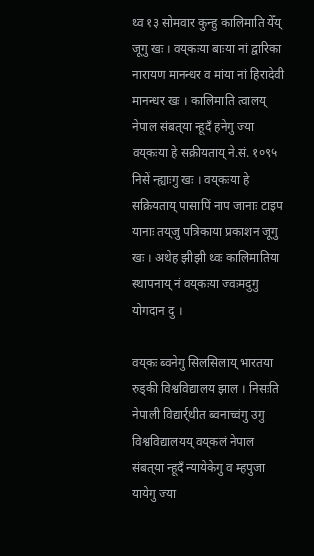थ्व १३ सोमवार कुन्हु कालिमाति येँय् जूगु खः । वय्‌कःया बाःया नां द्वारिका नारायण मानन्धर व मांया नां हिरादेवी मानन्धर खः । कालिमाति त्वालय् नेपाल संबत्‌या न्हूदँ हनेगु ज्या वय्‌कःया हे सक्रीयताय् ने.सं. १०९५ निसें न्ह्याःगु खः । वय्‌कःया हे सक्रियताय् पासापिं नाप जानाः टाइप यानाः तय्‌जु पत्रिकाया प्रकाशन जूगु खः । अथेह झीझी थ्वः कालिमातिया स्थापनाय् नं वय्‌कःया ज्वःमदुगु योगदान दु ।

वय्‌कः ब्वनेगु सिलसिलाय् भारतया रुड्की विश्वविद्यालय झाल । निसःति नेपाली विद्यार्र्थीत ब्वनाच्वंगु उगु विश्वविद्यालयय् वय्‌कलं नेपाल संबत्‌या न्हूदँ न्यायेकेगु व म्हपुजा यायेगु ज्या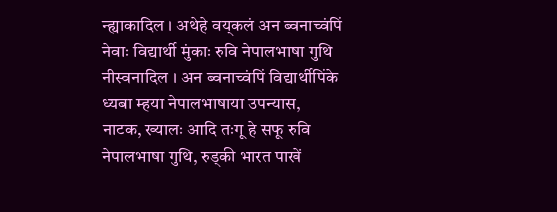न्ह्याकादिल । अथेहे वय्‌कलं अन ब्वनाच्वंपिं नेवाः विद्यार्थी मुंकाः रुवि नेपालभाषा गुथि नीस्वनादिल । अन ब्वनाच्वंपिं विद्यार्थीपिंके ध्यबा म्हया नेपालभाषाया उपन्यास, नाटक, ख्यालः आदि तःगू हे सफू रुवि नेपालभाषा गुथि, रुड्की भारत पाखें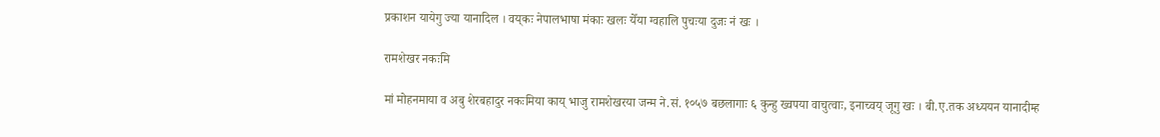प्रकाशन यायेगु ज्या यानादिल । वय्‌कः नेपालभाषा मंकाः खलः येँया ग्वहालि पुचःया दुजः नं खः ।

रामशेखर नकःमि

मां मोहनमाया व अबु शेरबहादुर नकःमिया काय् भाजु रामशेखरया जन्म ने.सं. १०५७ बछलागाः ६ कुन्हु ख्वपया वाचुत्वाः, इनाच्वय् जूगु खः । बी.ए.तक अध्ययन यानादीम्ह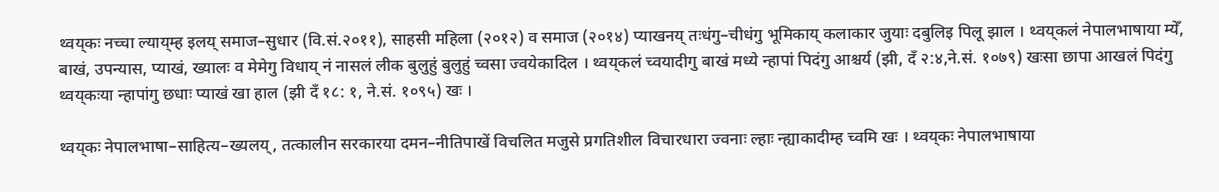थ्वय्‌कः नच्चा ल्याय्‌म्ह इलय् समाज–सुधार (वि.सं.२०११), साहसी महिला (२०१२) व समाज (२०१४) प्याखनय् तःधंगु–चीधंगु भूमिकाय् कलाकार जुयाः दबुलिइ पिलू झाल । थ्वय्‌कलं नेपालभाषाया म्येँ, बाखं, उपन्यास, प्याखं, ख्यालः व मेमेगु विधाय् नं नासलं लीक बुलुहुं बुलुहुं च्वसा ज्वयेकादिल । थ्वय्‌कलं च्वयादीगु बाखं मध्ये न्हापां पिदंगु आश्चर्य (झी, दँ २:४,ने.सं. १०७९) खःसा छापा आखलं पिदंगु थ्वय्‌कःया न्हापांगु छधाः प्याखं खा हाल (झी दँ १८: १, ने.सं. १०९५) खः ।

थ्वय्‌कः नेपालभाषा–साहित्य–ख्यलय्, तत्कालीन सरकारया दमन–नीतिपाखें विचलित मजुसे प्रगतिशील विचारधारा ज्वनाः ल्हाः न्ह्याकादीम्ह च्वमि खः । थ्वय्‌कः नेपालभाषाया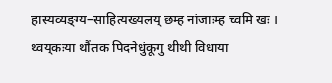हास्यव्यङ्ग्य–साहित्यख्यलय् छम्ह नांजाःम्ह च्वमि खः । थ्वय्‌कःया थौंतक पिदनेधुंकूगु थीथी विधाया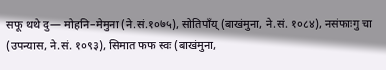सफू थथे दु— मोहनि–मेमुना (ने.सं.१०७५), सोतिपाँय् (बाखंमुना, ने.सं. १०८४), नसंफाःगु चा (उपन्यास, ने.सं. १०९३), सिमात फफ स्वः (बाखंमुना,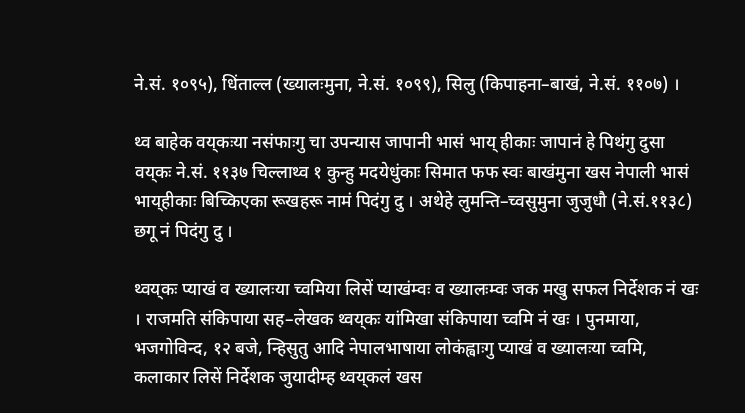ने.सं. १०९५), धिंताल्ल (ख्यालःमुना, ने.सं. १०९९), सिलु (किपाहना–बाखं, ने.सं. ११०७) ।

थ्व बाहेक वय्‌कःया नसंफाःगु चा उपन्यास जापानी भासं भाय् हीकाः जापानं हे पिथंगु दुसा वय्‌कः ने.सं. ११३७ चिल्लाथ्व १ कुन्हु मदयेधुंकाः सिमात फफ स्वः बाखंमुना खस नेपाली भासं भाय्‌हीकाः बिच्किएका रूखहरू नामं पिदंगु दु । अथेहे लुमन्ति–च्वसुमुना जुजुधौ (ने.सं.११३८) छगू नं पिदंगु दु ।

थ्वय्‌कः प्याखं व ख्यालःया च्वमिया लिसें प्याखंम्वः व ख्यालःम्वः जक मखु सफल निर्देशक नं खः । राजमति संकिपाया सह–लेखक थ्वय्‌कः यांमिखा संकिपाया च्वमि नं खः । पुनमाया, भजगोविन्द, १२ बजे, न्हिसुतु आदि नेपालभाषाया लोकंह्वाःगु प्याखं व ख्यालःया च्वमि, कलाकार लिसें निर्देशक जुयादीम्ह थ्वय्‌कलं खस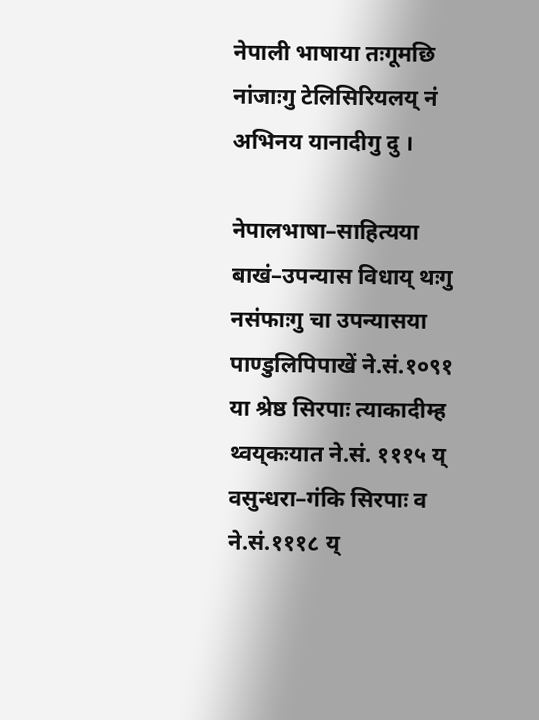नेपाली भाषाया तःगूमछि नांजाःगु टेलिसिरियलय् नं अभिनय यानादीगु दु ।

नेपालभाषा–साहित्यया बाखं–उपन्यास विधाय् थःगु नसंफाःगु चा उपन्यासया पाण्डुलिपिपाखें ने.सं.१०९१ या श्रेष्ठ सिरपाः त्याकादीम्ह थ्वय्‌कःयात ने.सं. १११५ य् वसुन्धरा–गंकि सिरपाः व ने.सं.१११८ य्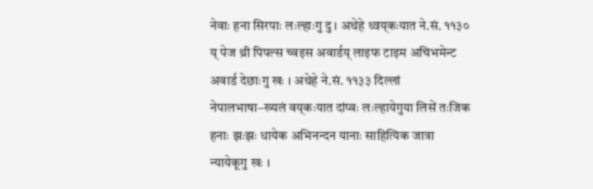नेवाः हना सिरपाः लःल्हाःगु दु । अथेहे थ्वय्‌कःयात ने.सं. ११३० य् पेज थ्री पिपल्स च्वइस अवार्डय् लाइफ टाइम अचिभमेन्ट अवार्ड देछाःगु खः । अथेहे ने.सं. ११३३ दिल्लां नेपालभाषा–ख्यलं वय्‌कःयात दांप्वः लःल्हायेगुया लिसें तःजिक हनाः झःझः धायेक अभिनन्दन यानाः साहित्यिक जात्रा न्यायेकूगु खः ।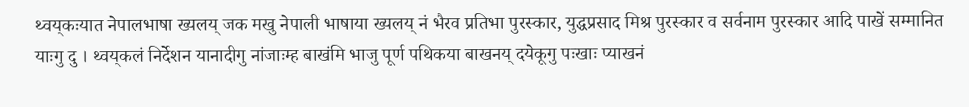थ्वय्‌कःयात नेपालभाषा ख्यलय् जक मखु नेपाली भाषाया ख्यलय् नं भैरव प्रतिभा पुरस्कार, युद्धप्रसाद मिश्र पुरस्कार व सर्वनाम पुरस्कार आदि पाखें सम्मानित याःगु दु । थ्वय्‌कलं निर्देशन यानादीगु नांजाःम्ह बाखंमि भाजु पूर्ण पथिकया बाखनय् दयेकूगु पःखाः प्याखनं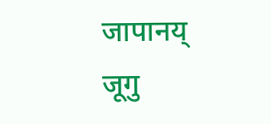जापानय् जूगु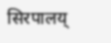सिरपालय्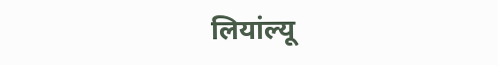लियांल्यू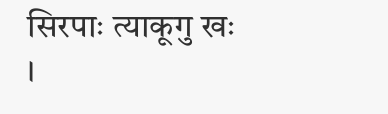सिरपाः त्याकूगु खः ।